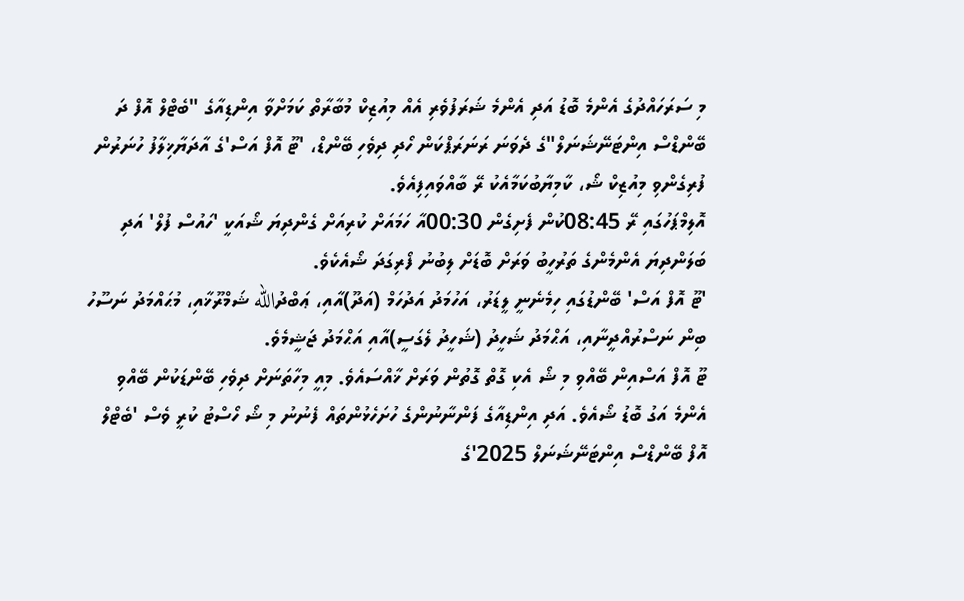މި ސަރަހައްދުގެ އެންމެ ބޮޑު އަދި އެންމެ ޝަރަފުވެރި އެއް މިއުޒިކް މުބާރާތް ކަމަށްވާ އިންޑިއާގެ "ބެޓްލް އޮފް ދަ ބޭންޑްސް އިންޓަނޭޝަނަލް"ގެ ދެވަނަ ރަނަރަޕްކަން ހޯދި ދިވެހި ބޭންޑް، 'ޓޫ އޮފް އަސް'ގެ އާދަޔާޚިލާފު ހުނަރުން ފުރިގެންވި މިއުޒިކް ޝޯ، ކާމިޔާބުކަމާއެކު ރޭ ބާއްވައިފިއެވެ.
އޮލިމްޕަހުގައި ރޭ 08:45ކުން ފެށިގެން 00:30އާ ހަމައަށް ކުރިއަށް ގެންދިޔަ ޝޯއަކީ 'ހައުސް ފުލް' އަދި ބަލަންދިޔަ އެންމެންގެ ތަރުހީބު ވަރަށް ބޮޑަށް ލިބުނު ފޯރިގަދަ ޝޯއެކެވެ.
'ޓޫ އޮފް އަސް' ބޭންޑުގައި ހިމެނެނީ ލީޑަރު، އަހުމަދު އަދުހަމް (އަދޫ)އާއި، ޢަބްދުالله ޝަމްރޫޚާއި، މުޙައްމަދު ނަސޫހު ބިން ނަސްރުއްދީނާއި، އަޙްމަދު ޝަހީދު (ޝަހީދު ލެގަސީ)އާއި އަޙްމަދު ޖަޝީމެވެ.
ޓޫ އޮފް އަސްއިން ބޭއްވި މި ޝޯ އެކި ގޮތް ގޮތުން ވަރަށް ޚާއްސައެވެ. މިއީ މިހާތަނަށް ދިވެހި ބޭންޑަކުން ބޭއްވި އެންމެ އަގު ބޮޑު ޝޯއެވެ. އަދި އިންޑިއާގެ ފަންނާނުންގެ ހުށަހެޅުންތައް ފެނުނު މި ޝޯ ހޯސްޓު ކުރީ ވެސް 'ބެޓްލް އޮފް ބޭންޑްސް އިންޓަނޭޝަނަލް 2025'ގެ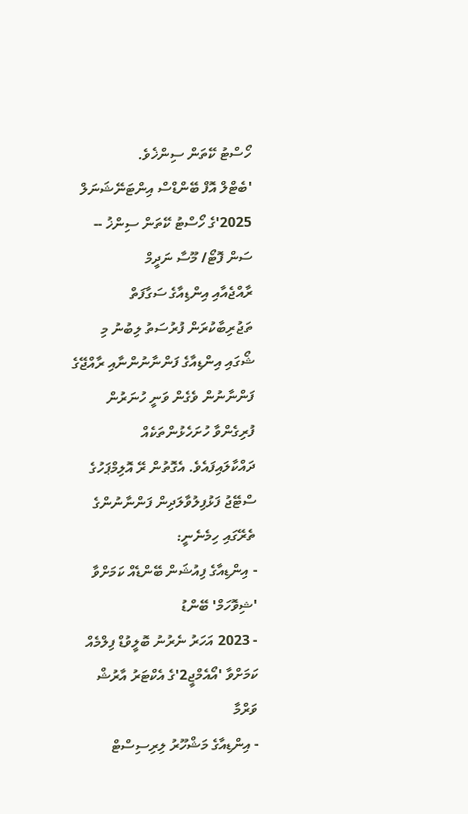ހޯސްޓު ކޭތަން ސިންޚެވެ.
'ބެޓްލް އޮފް ބޭންޑްސް އިންޓަނޭޝަނަލް 2025'ގެ ހޯސްޓު ކޭތަން ސިންޚު -- ސަން ފޮޓޯ/ މޫސާ ނަދީމް
ރާއްޖެއާއި އިންޑިއާގެ ސަގާފަތް ތަޖުރިބާކުރަން ފުރުސަތު ލިބުނު މި ޝޯގައި އިންޑިއާގެ ފަންނާނުންނާއި ރާއްޖޭގެ ފަންނާނުން ވެގެން ވަނީ ހުނަރުން ފުރިގެންވާ ހުށަހެޅުންތަކެއް ދައްކާލައިފައެވެ. އެގޮތުން ރޭ އޮލިމްޕަހުގެ ސްޓޭޖު ފަޅުފިލުވާލަދިން ފަންނާނުންގެ ތެރޭގައި ހިމެނެނީ:
- އިންޑިއާގެ ފިއުޝަން ބޭންޑެއް ކަމަށްވާ 'ޝިވޮހަމް' ބޭންޑު
- 2023 އަހަރު ނެރުނު ބޮލީވުޑް ފިލްމެއް ކަމަށްވާ 'އޯއެމްޖީ2'ގެ އެކްޓަރު އާރުޝް ވަރްމާ
- އިންޑިއާގެ މަޝްހޫރު ލިރިސިސްޓް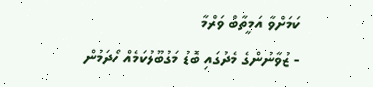ކަމަށްވާ އަމީތާބް ވަރްމާ
- ޒުވާނުންގެ މެދުގައި ބޮޑު މަގުބޫލުކަމެއް ހޯދަމުން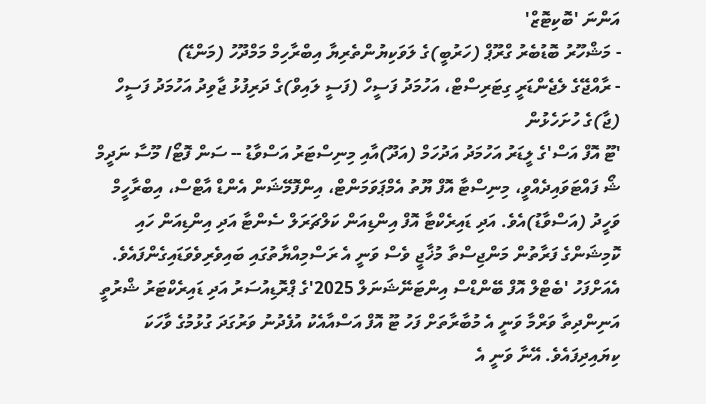އަންނަ 'ބޮކިޓޮޒް'
- މަޝްހޫރު ބޮޑުބެރު ގްރޫޕް (ހަރުބީ)ގެ ލަވަކިޔުންތެރިޔާ އިބްރާހިމް މަމްދޫހު (މަންޑޭ)
- ރާއްޖޭގެ ލެޖެންޑަރީ ގިޓަރިސްޓް، އަހުމަދު ފަސީހް (ފަސީ ލައިވް)ގެ ދަރިފުޅު ޖާވިދު އަހުމަދު ފަސީހް (ޖާ)ގެ ހުށަހެޅުން
'ޓޫ އޮފް އަސް'ގެ ލީޑަރު އަހުމަދު އަދުހަމް (އަދޫ)އާއި މިނިސްޓަރު އަސްވާޑު -- ސަން ފޮޓޯ/ މޫސާ ނަދީމް
ޝޯ ފައްޓަވައިދެއްވީ، މިނިސްޓާ އޮފް ޔޫތު އެމްޕަވަމަންޓް، އިންފޮމޭޝަން އެންޑް އާޓްސް، އިބްރާހީމް ވަހީދު (އަސްވާޑު)އެވެ. އަދި ޑައިރެކްޓާ އޮފް އިންޑިއަން ކަލްޗަރަލް ސެންޓާ އަދި އިންޑިއަން ހައި ކޮމިޝަންގެ ފަރާތުން މަންޖިސްތާ މުޚާޖީ ވެސް ވަނީ އެ ރަސްމިއްޔާތުގައި ބައިވެރިވެވަޑައިގެންފައެވެ.
އެއަށްފަހު 'ބެޓްލް އޮފް ބޭންޑްސް އިންޓަނޭޝަނަލް 2025'ގެ ޕްރޮޑިއުސަރު އަދި ޑައިރެކްޓަރު ޝްރުތީ އަނިންދިތާ ވަރްމާ ވަނީ އެ މުބާރާތަށް ފަހު ޓޫ އޮފް އަސްއާއެކު އުފެދުނު ވަރުގަދަ ގުޅުމުގެ ވާހަކަ ކިޔައިދިފައެވެ. އޭނާ ވަނީ އެ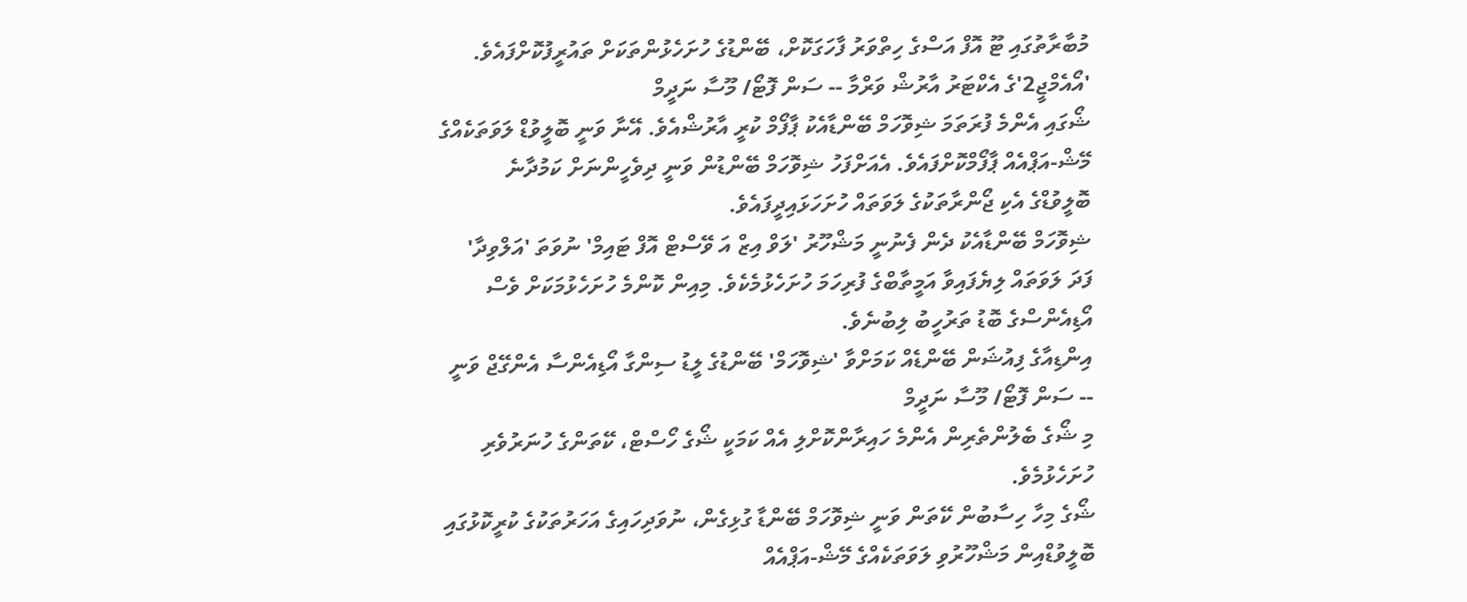މުބާރާތުގައި ޓޫ އޮފް އަސްގެ ހިތްވަރު ފާހަގަކޮށް، ބޭންޑުގެ ހުށަހެޅުންތަކަށް ތައުރީފުކޮށްފައެވެ.
'އޯއެމްޖީ2'ގެ އެކްޓަރު އާރުޝް ވަރްމާ -- ސަން ފޮޓޯ/ މޫސާ ނަދީމް
ޝޯގައި އެންމެ ފުރަތަމަ ޝިވޮހަމް ބޭންޑާއެކު ޕާފޯމް ކުރީ އާރުޝްއެވެ. އޭނާ ވަނީ ބޮލީވުޑް ލަވަތަކެއްގެ މޭޝް-އަޕްއެއް ޕާފޯމްކޮށްފައެވެ. އެއަށްފަހު ޝިވޮހަމް ބޭންޑުން ވަނީ ދިވެހީންނަށް ކަމުދާނެ ބޮލީވުޑްގެ އެކި ޖޯންރާތަކުގެ ލަވަތައް ހުށަހަޅައިދީފައެވެ.
ޝިވޮހަމް ބޭންޑާއެކު ދެން ފެނުނީ މަޝްހޫރު 'ލަވް އިޒް އަ ވޭސްޓް އޮފް ޓައިމް' ނުވަތަ 'އަލްވިދާ' ފަދަ ލަވަތައް ލިޔެފައިވާ އަމީތާބްގެ ފުރިހަމަ ހުށަހެޅުމެކެވެ. މިއިން ކޮންމެ ހުށަހެޅުމަކަށް ވެސް އޯޑިއެންސްގެ ބޮޑު ތަރުހީބު ލިބުނެވެ.
އިންޑިއާގެ ފިއުޝަން ބޭންޑެއް ކަމަށްވާ 'ޝިވޮހަމް' ބޭންޑުގެ ލީޑު ސިންގާ އޯޑިއެންސާ އެންގޭޖް ވަނީ -- ސަން ފޮޓޯ/ މޫސާ ނަދީމް
މި ޝޯގެ ބެލުންތެރިން އެންމެ ހައިރާންކޮށްލި އެއް ކަމަކީ ޝޯގެ ހޯސްޓް، ކޭތަންގެ ހުނަރުވެރި ހުށަހެޅުމެވެ.
ޝޯގެ މިހާ ހިސާބުން ކޭތަން ވަނީ ޝިވޮހަމް ބޭންޑާ ގުޅިގެން، ނުވަދިހައިގެ އަހަރުތަކުގެ ކުރީކޮޅުގައި ބޮލީވުޑްއިން މަޝްހޫރުވި ލަވަތަކެއްގެ މޭޝް-އަޕްއެއް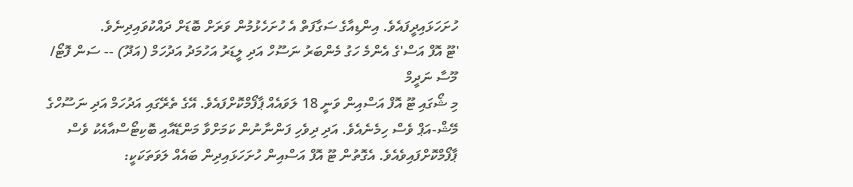ހުށަހަޅައިދީފައެވެ. އިންޑިއާގެ ސަގާފަތް އެ ހުށަހެޅުމުން ވަރަށް ބޮޑަށް ދައްކުވައިދިނެވެ.
'ޓޫ އޮފް އަސް'ގެ އެންމެ ހަގު މެންބަރު ނަސޫހް އަދި ލީޑަރު އަހުމަދު އަދުހަމް (އަދޫ) -- ސަން ފޮޓޯ/ މޫސާ ނަދީމް
މި ޝޯގައި ޓޫ އޮފް އަސްއިން ވަނީ 18 ލަވައެއް ޕާފޯމްކޮށްފައެވެ. އޭގެ ތެރޭގައި އަދުހަމް އަދި ނަސޫހްގެ މޭޝް-އަޕް ވެސް ހިމެނެއެވެ. އަދި ދިވެހި ފަންނާނުން ކަމަށްވާ މަންޑޭއާއި ބޮކިޓޯސްއާއެކު ވެސް ޕާފޯމްކޮށްފައިވެއެވެ. އެގޮތުން ޓޫ އޮފް އަސްއިން ހުށަހަޅައިދިން ބައެއް ލަވަތަކަކީ: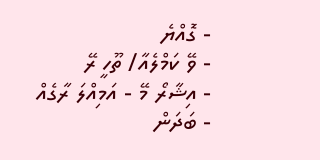- ގޮއްޔެ
- ވޭ ކަމްލެއާ/ ތޫހީ ރޭ
- އިޝާރޯ މޭ - އަމިއްލަ ރާގެއް
- ބަދަން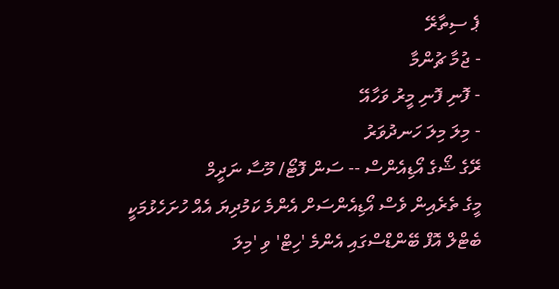ޕެ ސިތާރޭ
- ޖުމާ ޗުންމާ
- ފޮނި ފޮނި މީރު ވަހާއޭ
- މިލަ މިލަ ހަނދުވަރު
ރޭގެ ޝޯގެ އޯޑިއެންސް -- ސަން ފޮޓޯ/ މޫސާ ނަދީމް
މީގެ ތެރެއިން ވެސް އޯޑިއެންސަށް އެންމެ ކަމުދިޔަ އެއް ހުށަހެޅުމަކީ ބެޓްލް އޮފް ބޭންޑްސްގައި އެންމެ 'ހިޓް' ވި 'މިލަ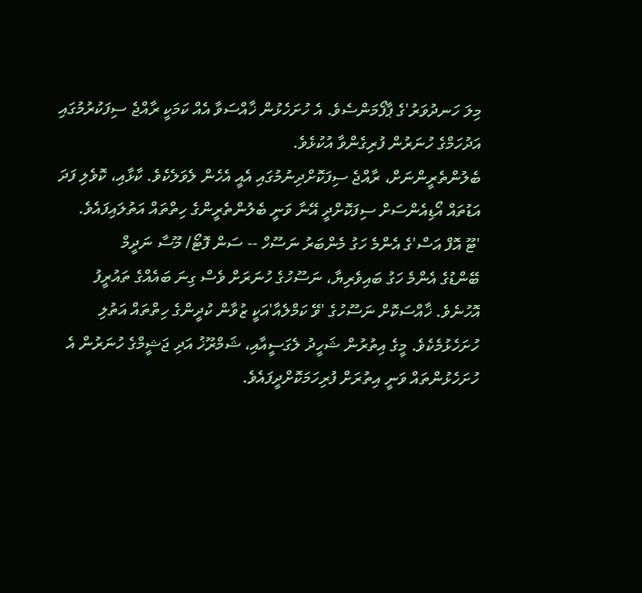މިލަ ހަނދުވަރު'ގެ ޕާފޯމަންސެވެ. އެ ހުށަހެޅުން ޚާއްސަވާ އެއް ކަމަކީ ރާއްޖެ ސިފަކުރުމުގައި އަދުހަމްގެ ހުނަރުން ފުރިގެންވާ އުކުޅެވެ.
ބެލުންތެރީންނަށް، ރާއްޖެ ސިފަކޮށްދިނުމުގައި އެއީ އެހެން ލެވަލެކެވެ. ކާޅާއި، ކޮވެލި ފަދަ އަޑުތައް އޯޑިއެންސަށް ސިފަކޮށްދީ އޭނާ ވަނީ ބެލުންތެރީންގެ ހިތްތައް އަތުލައިފައެވެ.
'ޓޫ އޮފް އަސް'ގެ އެންމެ ހަގު މެންބަރު ނަސޫހް -- ސަން ފޮޓޯ/ މޫސާ ނަދީމް
ބޭންޑުގެ އެންމެ ހަގު ބައިވެރިޔާ، ނަސޫހުގެ ހުނަރަށް ވެސް ގިނަ ބައެއްގެ ތައުރީފު އޮހުނެވެ. ޚާއްސަކޮށް ނަސޫހުގެ 'ވޭ ކަމްލެއާ'އަކީ ޒުވާން ކުދީންގެ ހިތްތައް އަތުލި ހުށަހެޅުމެކެވެ. މީގެ އިތުރުން ޝަހީދު ލެގަސީއާއި، ޝަމްރޫޚު އަދި ޖަޝީމްގެ ހުނަރުން އެ ހުށަހެޅުންތައް ވަނީ އިތުރަށް ފުރިހަމަކޮށްދީފައެވެ.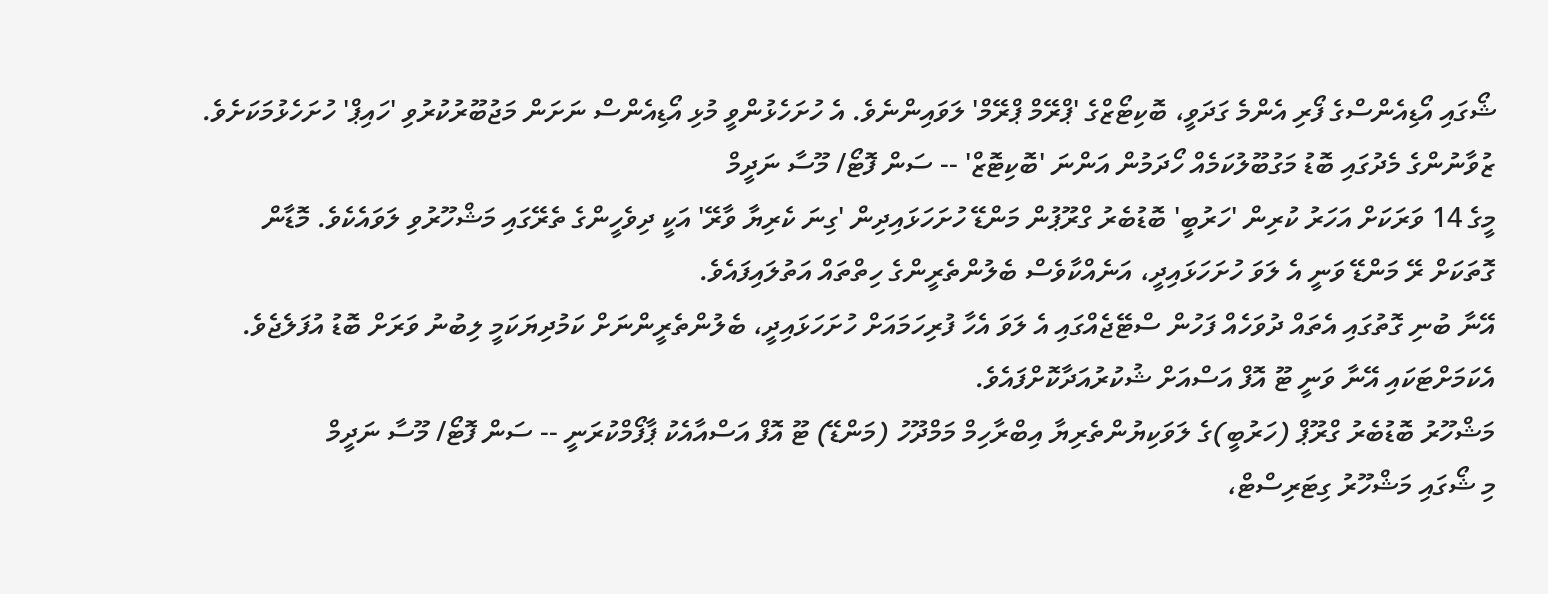ޝޯގައި އޯޑިއެންސްގެ ފޯރި އެންމެ ގަދަވީ، ބޮކިޓޯޒްގެ 'ޕްރޭމް ޕްރޭމް' ލަވައިންނެވެ. އެ ހުށަހެޅުންވީ މުޅި އޯޑިއެންސް ނަށަން މަޖުބޫރުކުރުވި 'ހައިޕް' ހުށަހެޅުމަކަށެވެ.
ޒުވާނުންގެ މެދުގައި ބޮޑު މަގުބޫލުކަމެއް ހޯދަމުން އަންނަ 'ބޮކިޓޮޒް' -- ސަން ފޮޓޯ/ މޫސާ ނަދީމް
މީގެ 14 ވަރަކަށް އަހަރު ކުރިން 'ހަރުބީ' ބޮޑުބެރު ގްރޫޕުން މަންޑޭ ހުށަހަޅައިދިން 'ގިނަ ކެރިޔާ ވާރޭ' އަކީ ދިވެހީންގެ ތެރޭގައި މަޝްހޫރުވި ލަވައެކެވެ. މޮޑާން ގޮތަކަށް ރޭ މަންޑޭ ވަނީ އެ ލަވަ ހުށަހަޅައިދީ، އަނެއްކާވެސް ބެލުންތެރީންގެ ހިތްތައް އަތުލައިފައެވެ.
އޭނާ ބުނި ގޮތުގައި އެތައް ދުވަހެއް ފަހުން ސްޓޭޖެއްގައި އެ ލަވަ އެހާ ފުރިހަމައަށް ހުށަހަޅައިދީ، ބެލުންތެރީންނަށް ކަމުދިޔަކަމީ ލިބުނު ވަރަށް ބޮޑު އުފަލެޖެވެ. އެކަމަށްޓަކައި އޭނާ ވަނީ ޓޫ އޮފް އަސްއަށް ޝުކުރުއަދާކޮށްފައެވެ.
މަޝްހޫރު ބޮޑުބެރު ގްރޫޕް (ހަރުބީ)ގެ ލަވަކިޔުންތެރިޔާ އިބްރާހިމް މަމްދޫހު (މަންޑޭ) ޓޫ އޮފް އަސްއާއެކު ޕާފޯމްކުރަނީ -- ސަން ފޮޓޯ/ މޫސާ ނަދީމް
މި ޝޯގައި މަޝްހޫރު ގިޓަރިސްޓް،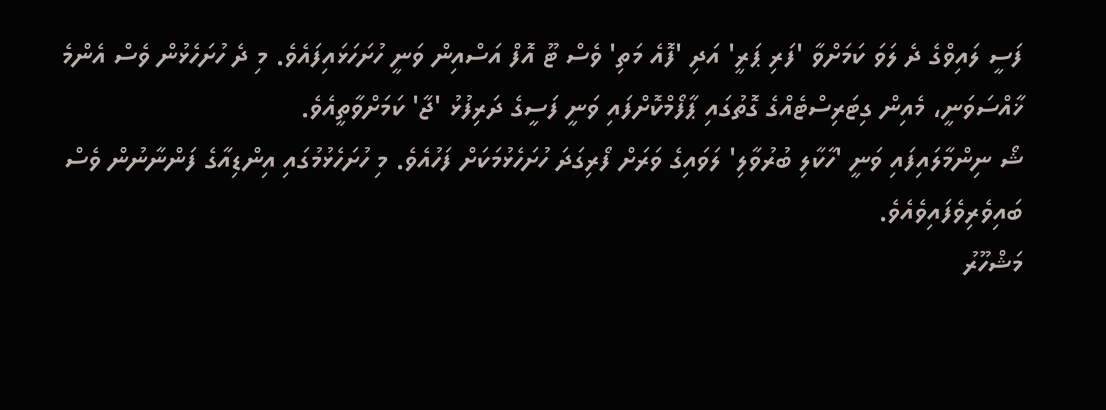ފަސީ ލައިވްގެ ދެ ލަވަ ކަމަށްވާ 'ފަރި ޕަރީ' އަދި 'ފޮއެ މަތި' ވެސް ޓޫ އޮފް އަސްއިން ވަނީ ހުށަހަޅައިފައެވެ. މި ދެ ހުށަހެޅުން ވެސް އެންމެ ޚާއްސަވަނީ، މެއިން ގިޓަރިސްޓެއްގެ ގޮތުގައި ޕާފޯމްކޮށްފައި ވަނީ ފަސީގެ ދަރިފުޅު 'ޖާ' ކަމަށްވާތީއެވެ.
ޝޯ ނިންމާލައިފައި ވަނީ 'ހާކާލި ބުރުވާލި' ލަވައިގެ ވަރަށް ފޯރިގަދަ ހުށަހެޅުމަކަށް ފަހުއެވެ. މި ހުށަހެޅުމުގައި އިންޑިއާގެ ފަންނާނުން ވެސް ބައިވެރިވެފައިވެއެވެ.
މަޝްހޫރު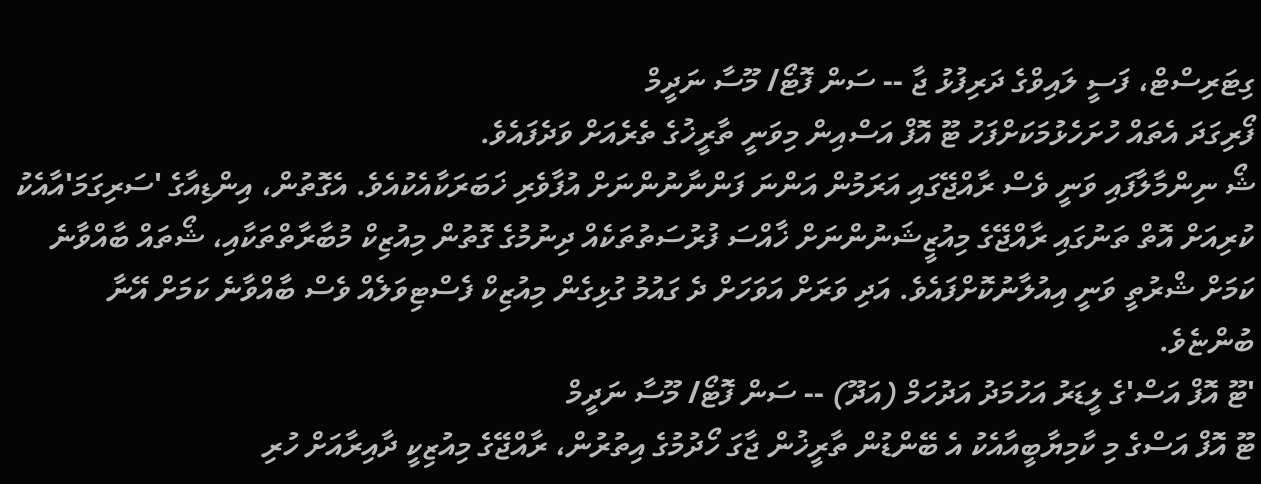ގިޓަރިސްޓް، ފަސީ ލައިވްގެ ދަރިފުޅު ޖާ -- ސަން ފޮޓޯ/ މޫސާ ނަދީމް
ފޯރިގަދަ އެތައް ހުށަހެޅުމަކަށްފަހު ޓޫ އޮފް އަސްއިން މިވަނީ ތާރީޚުގެ ތެރެއަށް ވަދެފައެވެ.
ޝޯ ނިންމާލާފައި ވަނީ ވެސް ރާއްޖޭގައި އަރަމުން އަންނަ ފަންނާނުންނަށް އުފާވެރި ޚަބަރަކާއެކުއެވެ. އެގޮތުން، އިންޑިއާގެ 'ސަރިގަމަ'އާއެކު ކުރިއަށް އޮތް ތަނުގައި ރާއްޖޭގެ މިއުޒީޝަނުންނަށް ޚާއްސަ ފުރުސަތުތަކެއް ދިނުމުގެ ގޮތުން މިއުޒިކް މުބާރާތްތަކާއި، ޝޯތައް ބާއްވާނެ ކަމަށް ޝްރުތީ ވަނީ އިއުލާނުކޮށްފައެވެ. އަދި ވަރަށް އަވަހަށް ދެ ގައުމު ގުޅިގެން މިއުޒިކް ފެސްޓިވަލެއް ވެސް ބާއްވާނެ ކަމަށް އޭނާ ބުންޏެވެ.
'ޓޫ އޮފް އަސް'ގެ ލީޑަރު އަހުމަދު އަދުހަމް (އަދޫ) -- ސަން ފޮޓޯ/ މޫސާ ނަދީމް
ޓޫ އޮފް އަސްގެ މި ކާމިޔާބީއާއެކު އެ ބޭންޑުން ތާރީޚުން ޖާގަ ހޯދުމުގެ އިތުރުން، ރާއްޖޭގެ މިއުޒިކީ ދާއިރާއަށް ހުރި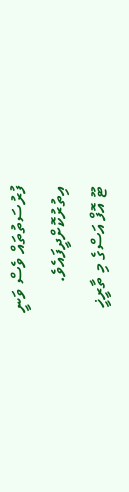ފުރުސަތުތައް ވެސް ވަނީ އިތުރުކޮށްދީފައެވެ.
ޓޫ އޮފް އަސްގެ މި ތާރީޚީ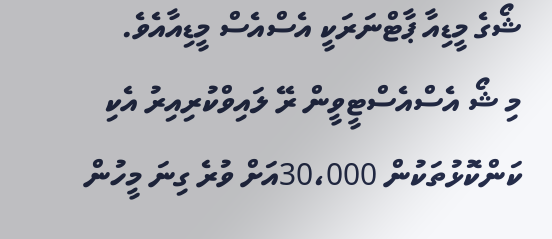ޝޯގެ މީޑިއާ ޕާޓްނަރަކީ އެސްއެސް މީޑިއާއެވެ.
މި ޝޯ އެސްއެސްޓީވީން ރޭ ލައިވްކުރިއިރު އެކި ކަންކޮޅުތަކުން 30،000އަށް ވުރެ ގިނަ މީހުން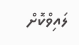ލައިވްކޮށް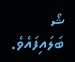ޝޯ ބަލައިފައެވެ.